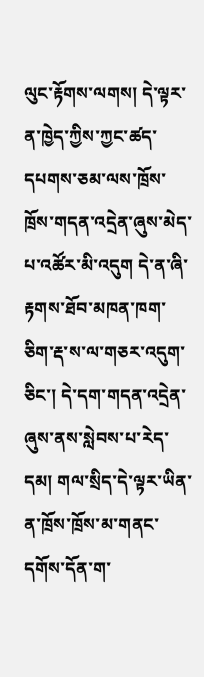ལུང་རྟོགས་ལགས། དེ་ལྟར་ན་ཁྱེད་ཀྱིས་ཀྱང་ཚད་དཔགས་ཅམ་ལས་ཁྲོས་ཁྲོས་གདན་འདྲེན་ཞུས་མེད་པ་འཚོར་མི་འདུག དེ་ན་ཞི་རྟགས་ཐོབ་མཁན་ཁག་ཅིག་རྡ་ས་ལ་གཅར་འདུག་ཅིང་། དེ་དག་གདན་འདྲེན་ཞུས་ནས་སླེབས་པ་རེད་དམ། གལ་སྲིད་དེ་ལྟར་ཡིན་ན་ཁྲོས་ཁྲོས་མ་གནང་དགོས་དོན་ག་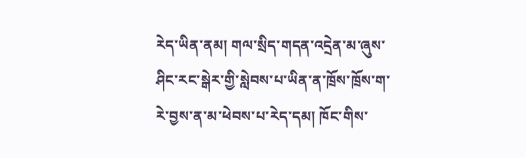རེད་ཡིན་ནམ། གལ་སྲིད་གདན་འདྲེན་མ་ཞུས་ཤིང་རང་སྒེར་གྱི་སླེབས་པ་ཡིན་ན་ཁྲོས་ཁྲོས་ག་རེ་བྱས་ན་མ་ཕེབས་པ་རེད་དམ། ཁོང་གིས་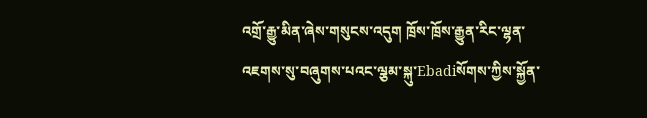འགྲོ་རྒྱུ་མིན་ཞེས་གསུངས་འདུག ཁྲོས་ཁྲོས་རྒྱུན་རིང་ལྷན་འཇགས་སུ་བཞུགས་པའང་ལྕམ་སྐུ་Ebadiསོགས་ཀྱིས་སྐྱོན་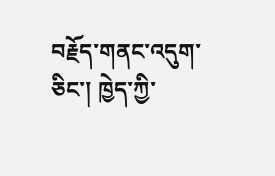བརྗོད་གནང་འདུག་ཅིང་། ཁྱེད་ཀྱི་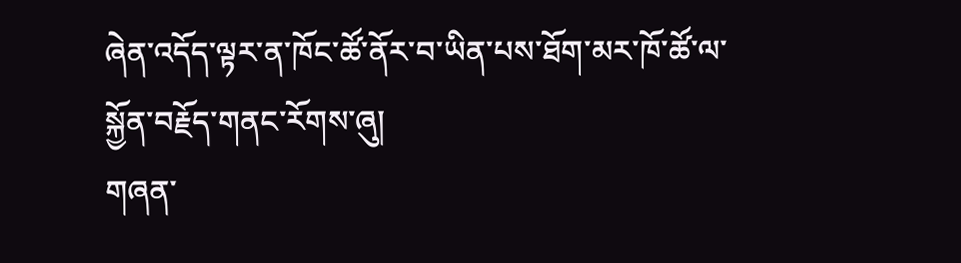ཞེན་འདོད་ལྟར་ན་ཁོང་ཚོ་ནོར་བ་ཡིན་པས་ཐོག་མར་ཁོ་ཚོ་ལ་སྐྱོན་བརྗོད་གནང་རོགས་ཞུ།
གཞན་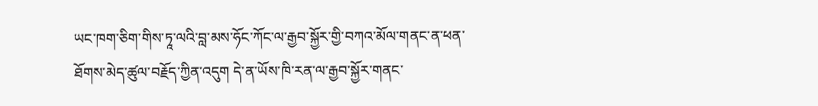ཡང་ཁག་ཅིག་གིས་ཏཱ་ལའི་བླ་མས་ཧོང་ཀོང་ལ་རྒྱབ་སྐྱོར་གྱི་བཀའ་མོལ་གནང་ན་ཕན་ཐོགས་མེད་ཚུལ་བརྗོད་ཀྱིན་འདུག དེ་ན་ཡོས་ཁི་རན་ལ་རྒྱབ་སྐྱོར་གནང་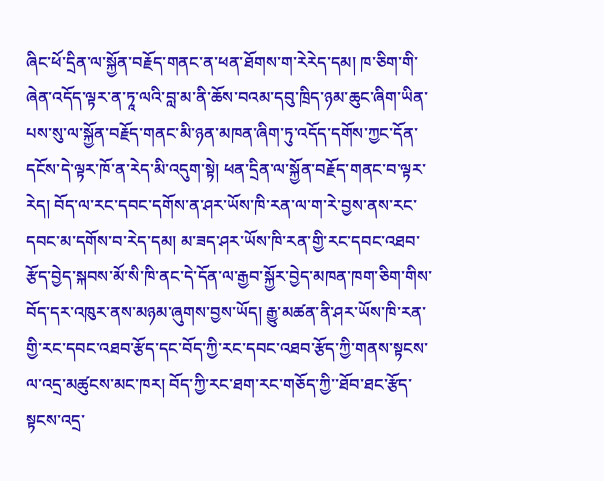ཞིང་ཕོ་དྲིན་ལ་སྐྱོན་བརྗོད་གནང་ན་ཕན་ཐོགས་ག་རེརེད་དམ། ཁ་ཅིག་གི་ཞེན་འདོད་ལྟར་ན་ཏཱ་ལའི་བླ་མ་ནི་ཆོས་བའམ་དབུ་ཁྲིད་ཉམ་ཆུང་ཞིག་ཡིན་པས་སུ་ལ་སྐྱོན་བརྗོད་གནང་མི་ཉན་མཁན་ཞིག་ཏུ་འདོད་དགོས་ཀྱང་དོན་དངོས་དེ་ལྟར་ཁོ་ན་རེད་མི་འདུག་སྟེ། ཕན་དྲིན་ལ་སྐྱོན་བརྗོད་གནང་བ་ལྟར་རེད། བོད་ལ་རང་དབང་དགོས་ན་ཤར་ཡོས་ཁི་རན་ལ་ག་རེ་བྱས་ནས་རང་དབང་མ་དགོས་བ་རེད་དམ། མ་ཟད་ཤར་ཡོས་ཁི་རན་གྱི་རང་དབང་འཐབ་རྩོད་བྱེད་སྐབས་མོ་སི་ཁི་ནང་དེ་དོན་ལ་རྒྱབ་སྐྱོར་བྱེད་མཁན་ཁག་ཅིག་གིས་བོད་དར་འཁུར་ནས་མཉམ་ཞུགས་བྱས་ཡོད། རྒྱུ་མཚན་ནི་ཤར་ཡོས་ཁི་རན་གྱི་རང་དབང་འཐབ་རྩོད་དང་བོད་ཀྱི་རང་དབང་འཐབ་རྩོད་ཀྱི་གནས་སྟངས་ལ་འདྲ་མཚུངས་མང་ཁར། བོད་ཀྱི་རང་ཐག་རང་གཅོད་ཀྱི་་ཐོབ་ཐང་རྩོད་སྟངས་འདྲ་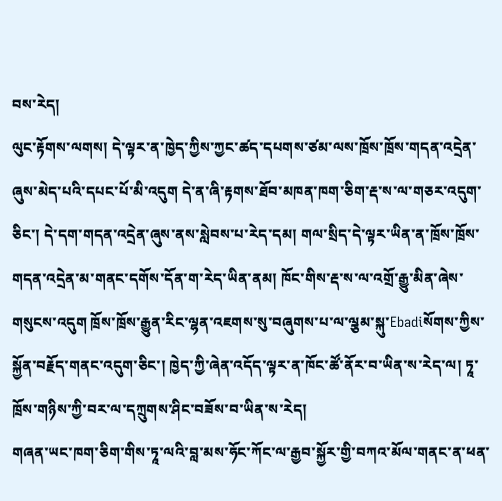བས་རེད།
ལུང་རྟོགས་ལགས། དེ་ལྟར་ན་ཁྱེད་ཀྱིས་ཀྱང་ཚད་དཔགས་ཙམ་ལས་ཁྲོས་ཁྲོས་གདན་འདྲེན་ཞུས་མེད་པའི་དཔང་པོ་མི་འདུག དེ་ན་ཞི་རྟགས་ཐོབ་མཁན་ཁག་ཅིག་རྡ་ས་ལ་གཅར་འདུག་ཅིང་། དེ་དག་གདན་འདྲེན་ཞུས་ནས་སླེབས་པ་རེད་དམ། གལ་སྲིད་དེ་ལྟར་ཡིན་ན་ཁྲོས་ཁྲོས་གདན་འདྲེན་མ་གནང་དགོས་དོན་ག་རེད་ཡིན་ནམ། ཁོང་གིས་རྡ་ས་ལ་འགྲོ་རྒྱུ་མིན་ཞེས་གསུངས་འདུག ཁྲོས་ཁྲོས་རྒྱུན་རིང་ལྷན་འཇགས་སུ་བཞུགས་པ་ལ་ལྕམ་སྐུ་Ebadiསོགས་ཀྱིས་སྐྱོན་བརྗོད་གནང་འདུག་ཅིང་། ཁྱེད་ཀྱི་ཞེན་འདོད་ལྟར་ན་ཁོང་ཚོ་ནོར་བ་ཡིན་ས་རེད་ལ། ཏཱ་ཁྲོས་གཉིས་ཀྱི་བར་ལ་དཀྲུགས་ཤིང་བཟོས་བ་ཡིན་ས་རེད།
གཞན་ཡང་ཁག་ཅིག་གིས་ཏཱ་ལའི་བླ་མས་ཧོང་ཀོང་ལ་རྒྱབ་སྐྱོར་གྱི་བཀའ་མོལ་གནང་ན་ཕན་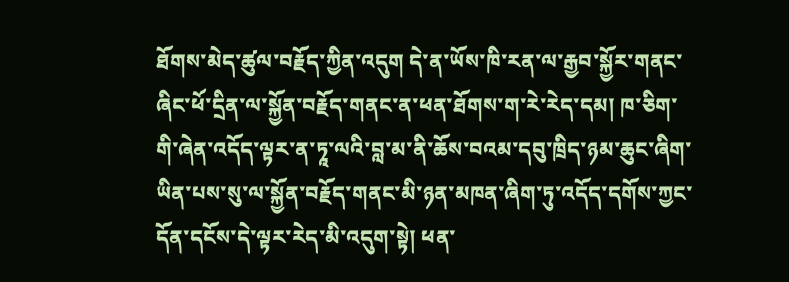ཐོགས་མེད་ཚུལ་བརྗོད་ཀྱིན་འདུག དེ་ན་ཡོས་ཁི་རན་ལ་རྒྱབ་སྐྱོར་གནང་ཞིང་ཕོ་དྲིན་ལ་སྐྱོན་བརྗོད་གནང་ན་ཕན་ཐོགས་ག་རེ་རེད་དམ། ཁ་ཅིག་གི་ཞེན་འདོད་ལྟར་ན་ཏཱ་ལའི་བླ་མ་ནི་ཆོས་བའམ་དབུ་ཁྲིད་ཉམ་ཆུང་ཞིག་ཡིན་པས་སུ་ལ་སྐྱོན་བརྗོད་གནང་མི་ཉན་མཁན་ཞིག་ཏུ་འདོད་དགོས་ཀྱང་དོན་དངོས་དེ་ལྟར་རེད་མི་འདུག་སྟེ། ཕན་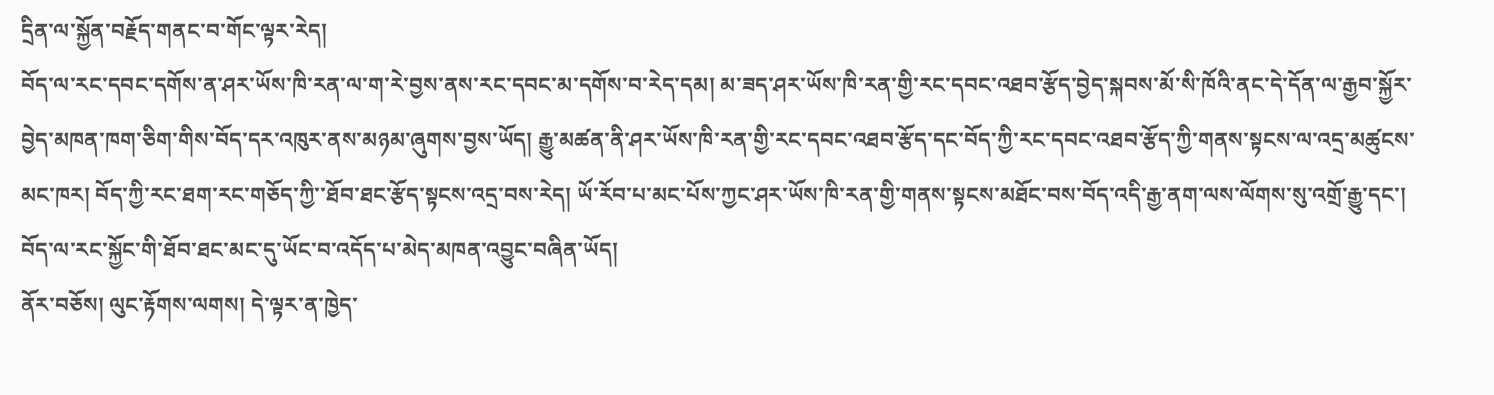དྲིན་ལ་སྐྱོན་བརྗོད་གནང་བ་གོང་ལྟར་རེད།
བོད་ལ་རང་དབང་དགོས་ན་ཤར་ཡོས་ཁི་རན་ལ་ག་རེ་བྱས་ནས་རང་དབང་མ་དགོས་བ་རེད་དམ། མ་ཟད་ཤར་ཡོས་ཁི་རན་གྱི་རང་དབང་འཐབ་རྩོད་བྱེད་སྐབས་མོ་སི་ཁོའི་ནང་དེ་དོན་ལ་རྒྱབ་སྐྱོར་བྱེད་མཁན་ཁག་ཅིག་གིས་བོད་དར་འཁུར་ནས་མཉམ་ཞུགས་བྱས་ཡོད། རྒྱུ་མཚན་ནི་ཤར་ཡོས་ཁི་རན་གྱི་རང་དབང་འཐབ་རྩོད་དང་བོད་ཀྱི་རང་དབང་འཐབ་རྩོད་ཀྱི་གནས་སྟངས་ལ་འདྲ་མཚུངས་མང་ཁར། བོད་ཀྱི་རང་ཐག་རང་གཅོད་ཀྱི་་ཐོབ་ཐང་རྩོད་སྟངས་འདྲ་བས་རེད། ཡོ་རོབ་པ་མང་པོས་ཀྱང་ཤར་ཡོས་ཁི་རན་གྱི་གནས་སྟངས་མཐོང་བས་བོད་འདི་རྒྱ་ནག་ལས་ལོགས་སུ་འགྲོ་རྒྱུ་དང་། བོད་ལ་རང་སྐྱོང་གི་ཐོབ་ཐང་མང་དུ་ཡོང་བ་འདོད་པ་མེད་མཁན་འབྱུང་བཞིན་ཡོད།
ནོར་བཅོས། ལུང་རྟོགས་ལགས། དེ་ལྟར་ན་ཁྱེད་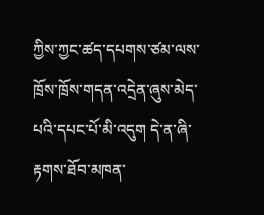ཀྱིས་ཀྱང་ཚད་དཔགས་ཙམ་ལས་ཁྲོས་ཁྲོས་གདན་འདྲེན་ཞུས་མེད་པའི་དཔང་པོ་མི་འདུག དེ་ན་ཞི་རྟགས་ཐོབ་མཁན་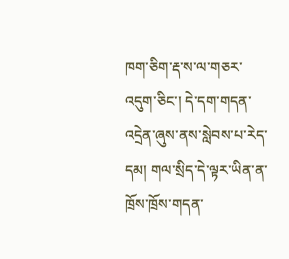ཁག་ཅིག་རྡ་ས་ལ་གཅར་འདུག་ཅིང་། དེ་དག་གདན་འདྲེན་ཞུས་ནས་སླེབས་པ་རེད་དམ། གལ་སྲིད་དེ་ལྟར་ཡིན་ན་ཁྲོས་ཁྲོས་གདན་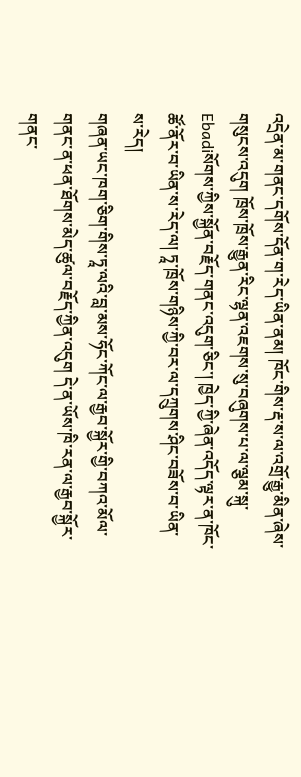འདྲེན་མ་གནང་དགོས་དོན་ག་རེད་ཡིན་ནམ། ཁོང་གིས་རྡ་ས་ལ་འགྲོ་རྒྱུ་མིན་ཞེས་གསུངས་འདུག ཁྲོས་ཁྲོས་རྒྱུན་རིང་ལྷན་འཇགས་སུ་བཞུགས་པ་ལ་ལྕམ་སྐུ་Ebadiསོགས་ཀྱིས་སྐྱོན་བརྗོད་གནང་འདུག་ཅིང་། ཁྱེད་ཀྱི་ཞེན་འདོད་ལྟར་ན་ཁོང་ཚོ་ནོར་བ་ཡིན་ས་རེད་ལ། ཏཱ་ཁྲོས་གཉིས་ཀྱི་བར་ལ་དཀྲུགས་ཤིང་བཟོས་བ་ཡིན་ས་རེད།
གཞན་ཡང་ཁག་ཅིག་གིས་ཏཱ་ལའི་བླ་མས་ཧོང་ཀོང་ལ་རྒྱབ་སྐྱོར་གྱི་བཀའ་མོལ་གནང་ན་ཕན་ཐོགས་མེད་ཚུལ་བརྗོད་ཀྱིན་འདུག དེ་ན་ཡོས་ཁི་རན་ལ་རྒྱབ་སྐྱོར་གནང་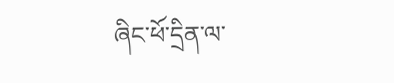ཞིང་ཕོ་དྲིན་ལ་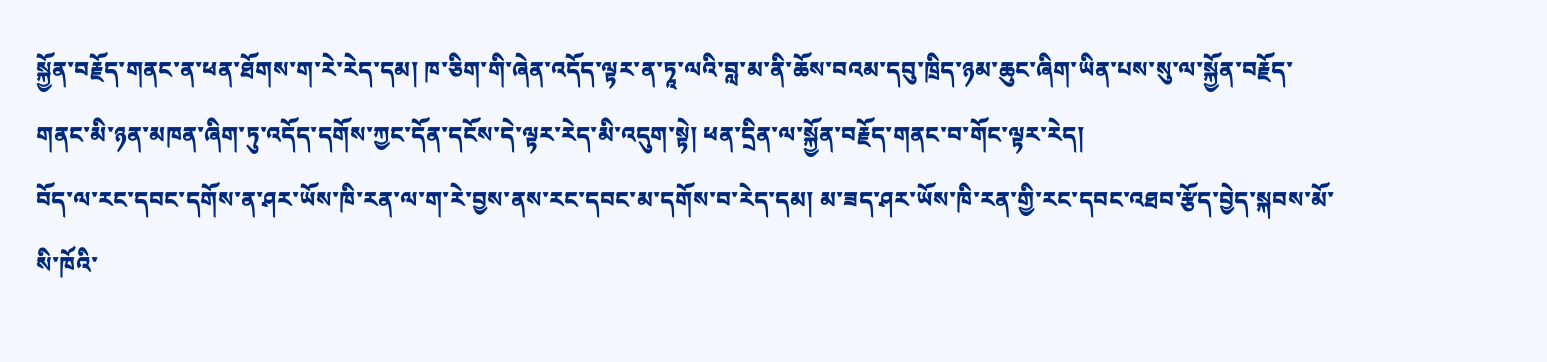སྐྱོན་བརྗོད་གནང་ན་ཕན་ཐོགས་ག་རེ་རེད་དམ། ཁ་ཅིག་གི་ཞེན་འདོད་ལྟར་ན་ཏཱ་ལའི་བླ་མ་ནི་ཆོས་བའམ་དབུ་ཁྲིད་ཉམ་ཆུང་ཞིག་ཡིན་པས་སུ་ལ་སྐྱོན་བརྗོད་གནང་མི་ཉན་མཁན་ཞིག་ཏུ་འདོད་དགོས་ཀྱང་དོན་དངོས་དེ་ལྟར་རེད་མི་འདུག་སྟེ། ཕན་དྲིན་ལ་སྐྱོན་བརྗོད་གནང་བ་གོང་ལྟར་རེད།
བོད་ལ་རང་དབང་དགོས་ན་ཤར་ཡོས་ཁི་རན་ལ་ག་རེ་བྱས་ནས་རང་དབང་མ་དགོས་བ་རེད་དམ། མ་ཟད་ཤར་ཡོས་ཁི་རན་གྱི་རང་དབང་འཐབ་རྩོད་བྱེད་སྐབས་མོ་སི་ཁོའི་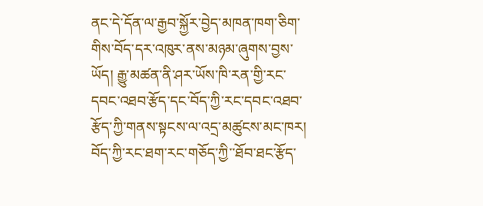ནང་དེ་དོན་ལ་རྒྱབ་སྐྱོར་བྱེད་མཁན་ཁག་ཅིག་གིས་བོད་དར་འཁུར་ནས་མཉམ་ཞུགས་བྱས་ཡོད། རྒྱུ་མཚན་ནི་ཤར་ཡོས་ཁི་རན་གྱི་རང་དབང་འཐབ་རྩོད་དང་བོད་ཀྱི་རང་དབང་འཐབ་རྩོད་ཀྱི་གནས་སྟངས་ལ་འདྲ་མཚུངས་མང་ཁར། བོད་ཀྱི་རང་ཐག་རང་གཅོད་ཀྱི་་ཐོབ་ཐང་རྩོད་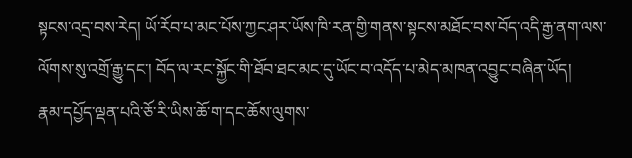སྟངས་འདྲ་བས་རེད། ཡོ་རོབ་པ་མང་པོས་ཀྱང་ཤར་ཡོས་ཁི་རན་གྱི་གནས་སྟངས་མཐོང་བས་བོད་འདི་རྒྱ་ནག་ལས་ལོགས་སུ་འགྲོ་རྒྱུ་དང་། བོད་ལ་རང་སྐྱོང་གི་ཐོབ་ཐང་མང་དུ་ཡོང་བ་འདོད་པ་མེད་མཁན་འབྱུང་བཞིན་ཡོད།
རྣམ་དཔྱོད་ལྡན་པའི་ཅོ་རི་ཡིས་ཆོ་ག་དང་ཆོས་ལུགས་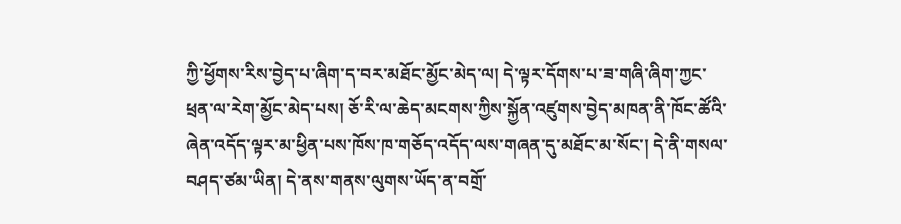ཀྱི་ཕྱོགས་རིས་བྱེད་པ་ཞིག་ད་བར་མཐོང་མྱོང་མེད་ལ། དེ་ལྟར་དོགས་པ་ཟ་གཞི་ཞིག་ཀྱང་ཕྲན་ལ་རེག་མྱོང་མེད་པས། ཅོ་རི་ལ་ཆེད་མངགས་ཀྱིས་སྐྱོན་འཛུགས་བྱེད་མཁན་ནི་ཁོང་ཚོའི་ཞེན་འདོད་ལྟར་མ་ཕྱིན་པས་ཁོས་ཁ་གཅོད་འདོད་ལས་གཞན་དུ་མཐོང་མ་སོང་། དེ་ནི་གསལ་བཤད་ཙམ་ཡིན། དེ་ནས་གནས་ལུགས་ཡོད་ན་བགྲོ་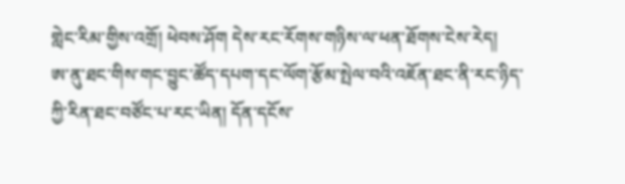གླེང་རིམ་གྱིས་འགྲོ། ཕེབས་ཤོག དེས་རང་རོགས་གཉིས་ལ་ཕན་ཐོགས་ངེས་རེད།
ཨ་ནུ་ཐང་གིས་གང་བྱུང་ཚོད་དཔག་དང་ལོག་རྩོམ་སྤེལ་བའི་འཇོན་ཐང་ནི་རང་ཉིད་ཀྱི་རིན་ཐང་བཙོང་པ་རང་ཡིན། དོན་དངོས་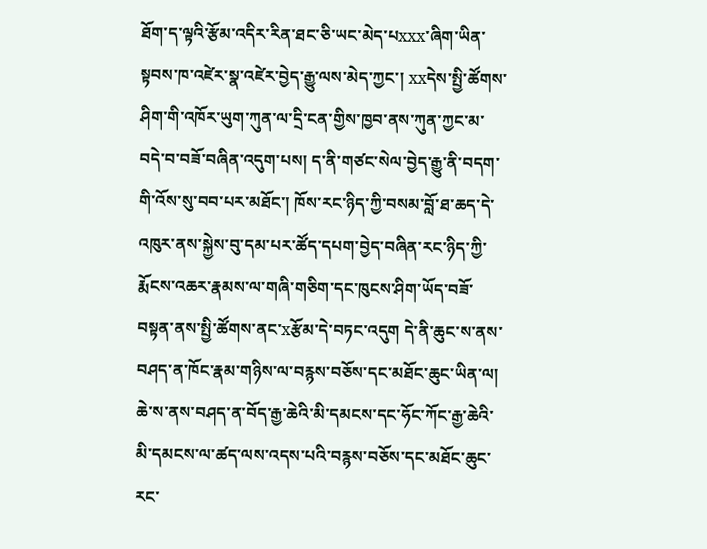ཐོག་ད་ལྟའི་རྩོམ་འདིར་རིན་ཐང་ཅི་ཡང་མེད་པxxx་ཞིག་ཡིན་སྟབས་ཁ་འཛེར་སྣ་འཛེར་བྱེད་རྒྱུ་ལས་མེད་ཀྱང་། xxདེས་སྤྱི་ཚོགས་ཤིག་གི་འཁོར་ཡུག་ཀུན་ལ་དྲི་ངན་གྱིས་ཁྱབ་ནས་ཀུན་ཀྱང་མ་བདེ་བ་བཟོ་བཞིན་འདུག་པས། ད་ནི་གཙང་སེལ་བྱེད་རྒྱུ་ནི་བདག་གི་འོས་སུ་བབ་པར་མཐོང་། ཁོས་རང་ཉིད་ཀྱི་བསམ་བློ་ཐ་ཆད་དེ་འཁུར་ནས་སྐྱེས་བུ་དམ་པར་ཚོད་དཔག་བྱེད་བཞིན་རང་ཉིད་ཀྱི་རྨོངས་འཆར་རྣམས་ལ་གཞི་གཅིག་དང་ཁུངས་ཤིག་ཡོད་བཟོ་བསྟན་ནས་སྤྱི་ཚོགས་ནང་xརྩོམ་དེ་བཏང་འདུག དེ་ནི་ཆུང་ས་ནས་བཤད་ན་ཁོང་རྣམ་གཉིས་ལ་བརྙས་བཅོས་དང་མཐོང་ཆུང་ཡིན་ལ། ཆེ་ས་ནས་བཤད་ན་བོད་རྒྱ་ཆེའི་མི་དམངས་དང་ཧོང་ཀོང་རྒྱ་ཆེའི་མི་དམངས་ལ་ཚད་ལས་འདས་པའི་བརྙས་བཅོས་དང་མཐོང་ཆུང་རང་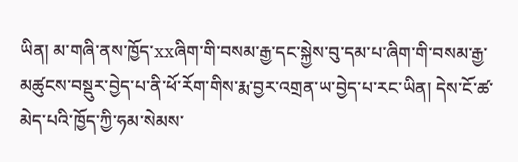ཡིན། མ་གཞི་ནས་ཁྱོད་xxཞིག་གི་བསམ་རྒྱ་དང་སྐྱེས་བུ་དམ་པ་ཞིག་གི་བསམ་རྒྱ་མཚུངས་བསྡུར་བྱེད་པ་ནི་ཕོ་རོག་གིས་རྨ་བྱར་འགྲན་ཡ་བྱེད་པ་རང་ཡིན། དེས་ངོ་ཚ་མེད་པའི་ཁྱོད་ཀྱི་ཧམ་སེམས་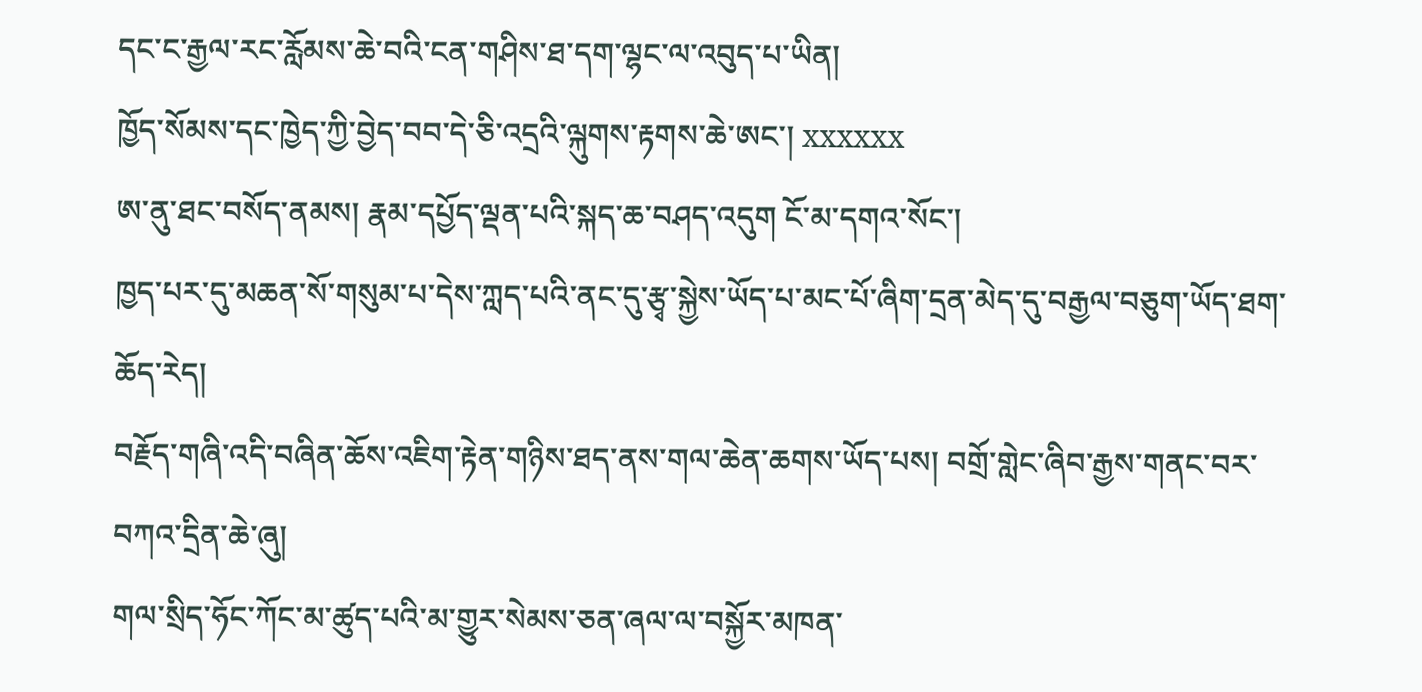དང་ང་རྒྱལ་རང་རློམས་ཆེ་བའི་ངན་གཤིས་ཐ་དག་ལྷང་ལ་འབུད་པ་ཡིན།
ཁྱོད་སོམས་དང་ཁྱེད་ཀྱི་བྱེད་བབ་དེ་ཅི་འདྲའི་ལྐུགས་རྟགས་ཆེ་ཨང་། xxxxxx
ཨ་ནུ་ཐང་བསོད་ནམས། རྣམ་དཔྱོད་ལྡན་པའི་སྐད་ཆ་བཤད་འདུག ངོ་མ་དགའ་སོང་།
ཁྱད་པར་དུ་མཆན་སོ་གསུམ་པ་དེས་ཀླད་པའི་ནང་དུ་རྩྭ་སྐྱེས་ཡོད་པ་མང་པོ་ཞིག་དྲན་མེད་དུ་བརྒྱལ་བཅུག་ཡོད་ཐག་ཆོད་རེད།
བརྗོད་གཞི་འདི་བཞིན་ཆོས་འཇིག་རྟེན་གཉིས་ཐད་ནས་གལ་ཆེན་ཆགས་ཡོད་པས། བགྲོ་གླེང་ཞིབ་རྒྱས་གནང་བར་བཀའ་དྲིན་ཆེ་ཞུ།
གལ་སྲིད་ཧོང་ཀོང་མ་ཚུད་པའི་མ་གྱུར་སེམས་ཅན་ཞལ་ལ་བསྐྱོར་མཁན་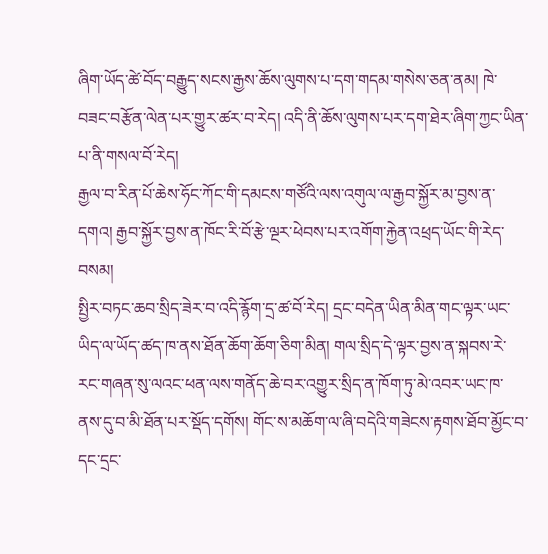ཞིག་ཡོད་ཚེ་བོད་བརྒྱུད་སངས་རྒྱས་ཆོས་ལུགས་པ་དག་གདམ་གསེས་ཅན་ནམ། ཁེ་བཟང་བརྩོན་ལེན་པར་གྱུར་ཚར་བ་རེད། འདི་ནི་ཆོས་ལུགས་པར་དག་ཐེར་ཞིག་ཀྱང་ཡིན་པ་ནི་གསལ་བོ་རེད།
རྒྱལ་བ་རིན་པོ་ཆེས་ཧོང་ཀོང་གི་དམངས་གཙོའི་ལས་འགུལ་ལ་རྒྱབ་སྐྱོར་མ་བྱས་ན་དགའ། རྒྱབ་སྐྱོར་བྱས་ན་ཁོང་རི་བོ་རྩེ་ལྔར་ཕེབས་པར་འགོག་རྐྱེན་འཕྲད་ཡོང་གི་རེད་བསམ།
སྤྱིར་བཏང་ཆབ་སྲིད་ཟེར་བ་འདི་རྙོག་དྲ་ཚ་བོ་རེད། དྲང་བདེན་ཡིན་མིན་གང་ལྟར་ཡང་ཡིད་ལ་ཡོད་ཚད་ཁ་ནས་ཐོན་ཆོག་ཆོག་ཅིག་མིན། གལ་སྲིད་དེ་ལྟར་བྱས་ན་སྐབས་རེ་རང་གཞན་སུ་ལའང་ཕན་ལས་གནོད་ཆེ་བར་འགྱུར་སྲིད་ན་ཁོག་ཏུ་མེ་འབར་ཡང་ཁ་ནས་དུ་བ་མི་ཐོན་པར་སྡོད་དགོས། གོང་ས་མཆོག་ལ་ཞི་བདེའི་གཟེངས་རྟགས་ཐོབ་མྱོང་བ་དང་དྲང་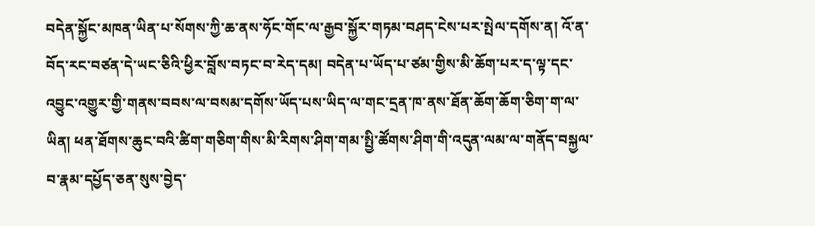བདེན་སྐྱོང་མཁན་ཡིན་པ་སོགས་ཀྱི་ཆ་ནས་ཧོང་གོང་ལ་རྒྱབ་སྐྱོར་གཏམ་བཤད་ངེས་པར་སྤེལ་དགོས་ན། འོ་ན་བོད་རང་བཙན་དེ་ཡང་ཅིའི་ཕྱིར་བློས་བཏང་བ་རེད་དམ། བདེན་པ་ཡོད་པ་ཙམ་གྱིས་མི་ཆོག་པར་ད་ལྟ་དང་འབྱུང་འགྱུར་གྱི་གནས་བབས་ལ་བསམ་དགོས་ཡོད་པས་ཡིད་ལ་གང་དྲན་ཁ་ནས་ཐོན་ཆོག་ཆོག་ཅིག་ག་ལ་ཡིན། ཕན་ཐོགས་ཆུང་བའི་ཚིག་གཅིག་གིས་མི་རིགས་ཤིག་གམ་སྤྱི་ཚོགས་ཤིག་གི་འདུན་ལམ་ལ་གནོད་བསྐྱལ་བ་རྣམ་དཔྱོད་ཅན་སུས་བྱེད་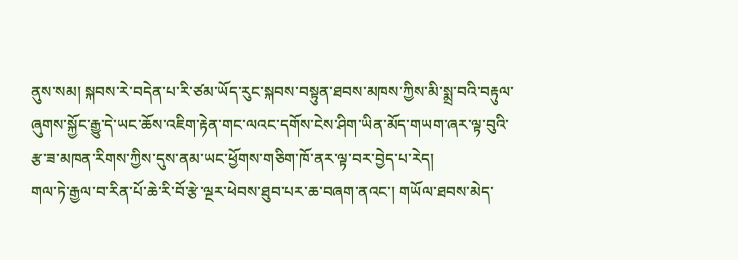ནུས་སམ། སྐབས་རེ་བདེན་པ་རི་ཙམ་ཡོད་རུང་སྐབས་བསྟུན་ཐབས་མཁས་ཀྱིས་མི་སྨྲ་བའི་བརྟུལ་ཞུགས་སྐྱོང་རྒྱུ་དེ་ཡང་ཆོས་འཇིག་རྟེན་གང་ལའང་དགོས་ངེས་ཤིག་ཡིན་མོད་གཡག་ཞར་ལྟ་བུའི་རྩ་ཟ་མཁན་རིགས་ཀྱིས་དུས་ནམ་ཡང་ཕྱོགས་གཅིག་ཁོ་ནར་ལྟ་བར་བྱེད་པ་རེད།
གལ་ཏེ་རྒྱལ་བ་རིན་པོ་ཆེ་རི་བོ་རྩེ་ལྔར་ཕེབས་ཐུབ་པར་ཆ་བཞག་ནའང་། གཡོལ་ཐབས་མེད་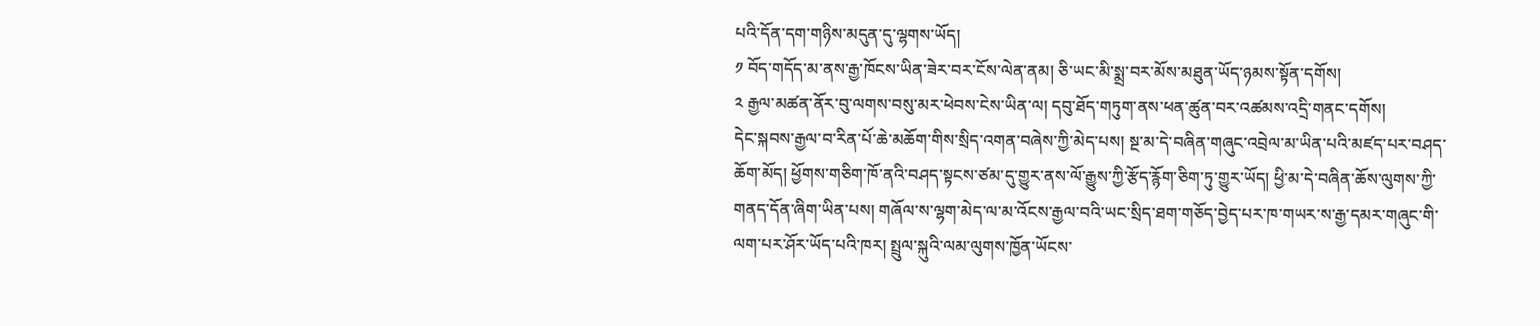པའི་དོན་དག་གཉིས་མདུན་དུ་ལྷགས་ཡོད།
༡ བོད་གདོད་མ་ནས་རྒྱ་ཁོངས་ཡིན་ཟེར་བར་ངོས་ལེན་ནམ། ཅི་ཡང་མི་སྨྲ་བར་མོས་མཐུན་ཡོད་ཉམས་སྟོན་དགོས།
༢ རྒྱལ་མཚན་ནོར་བུ་ལགས་བསུ་མར་ཕེབས་ངེས་ཡིན་ལ། དབུ་ཐོད་གཏུག་ནས་ཕན་ཚུན་བར་འཚམས་འདྲི་གནང་དགོས།
དེང་སྐབས་རྒྱལ་བ་རིན་པོ་ཆེ་མཆོག་གིས་སྲིད་འགན་བཞེས་ཀྱི་མེད་པས། སྔ་མ་དེ་བཞིན་གཞུང་འབྲེལ་མ་ཡིན་པའི་མཛད་པར་བཤད་ཆོག་མོད། ཕྱོགས་གཅིག་ཁོ་ནའི་བཤད་སྟངས་ཙམ་དུ་གྱུར་ནས་ལོ་རྒྱུས་ཀྱི་རྩོད་རྙོག་ཅིག་ཏུ་གྱུར་ཡོད། ཕྱི་མ་དེ་བཞིན་ཆོས་ལུགས་ཀྱི་གནད་དོན་ཞིག་ཡིན་པས། གཞོལ་ས་ལྷག་མེད་ལ་མ་འོངས་རྒྱལ་བའི་ཡང་སྲིད་ཐག་གཅོད་བྱེད་པར་ཁ་གཡར་ས་རྒྱ་དམར་གཞུང་གི་ལག་པར་ཤོར་ཡོད་པའི་ཁར། སྤྲུལ་སྐུའི་ལམ་ལུགས་ཁྱོན་ཡོངས་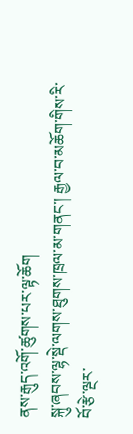ནས་རྒུད་འགོ་ཚུགས་པར་ལྟ་ཆོག
སྐུ་ཞབས་ལྷ་སྡེ་ལགས་ཐུགས་ཁྲལ་མ་གནང་། རྒྱལ་བ་མཆོག་གིས་རི་བོ་རྩེ་ལྔར་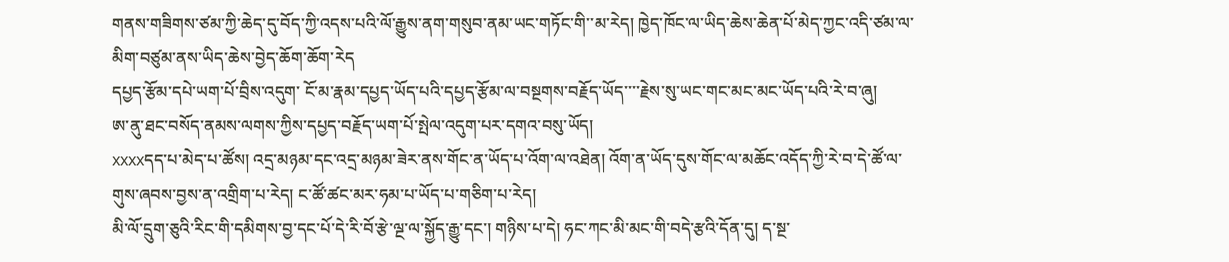གནས་གཟིགས་ཙམ་ཀྱི་ཆེད་དུ་བོད་ཀྱི་འདས་པའི་ལོ་རྒྱུས་ནག་གསུབ་ནམ་ཡང་གཏོང་གི་་མ་རེད། ཁྱེད་ཁོང་ལ་ཡིད་ཆེས་ཆེན་པོ་མེད་ཀྱང་འདི་ཙམ་ལ་མིག་བཙུམ་ནས་ཡིད་ཆེས་བྱེད་ཆོག་ཆོག་རེད
དཔྱད་རྩོམ་དཔེ་ཡག་པོ་བྲིས་འདུག་ ངོ་མ་རྣམ་དཔྱད་ཡོད་པའི་དཔྱད་རྩོམ་ལ་བསྔགས་བརྗོད་ཡོད་་་་རྗེས་སུ་ཡང་གང་མང་མང་ཡོད་པའི་རེ་བ་ཞུ།
ཨ་ནུ་ཐང་བསོད་ནམས་ལགས་ཀྱིས་དཔྱད་བརྗོད་ཡག་པོ་སྤེལ་འདུག་པར་དགའ་བསུ་ཡོད།
xxxxདད་པ་མེད་པ་ཚོས། འདྲ་མཉམ་དང་འདྲ་མཉམ་ཟེར་ནས་གོང་ན་ཡོད་པ་འོག་ལ་འཐེན། འོག་ན་ཡོད་དུས་གོང་ལ་མཆོང་འདོད་ཀྱི་རེ་བ་དེ་ཚོ་ལ་གུས་ཞབས་བྱས་ན་འགྲིག་པ་རེད། ང་ཚོ་ཚང་མར་ཧམ་པ་ཡོད་པ་གཅིག་པ་རེད།
མི་ལོ་དྲུག་ཅུའི་རིང་གི་དམིགས་བྱ་དང་པོ་དེ་རི་བོ་རྩེ་ལྔ་ལ་སྐྱོད་རྒྱུ་དང་། གཉིས་པ་དེ། ཧང་ཀང་མི་མང་གི་བདེ་རྩའི་དོན་དུ། ད་སྔ་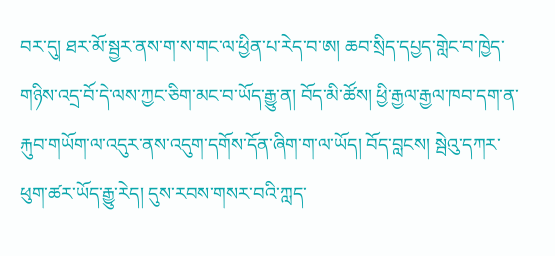བར་དུ། ཐར་མོ་སྦྱར་ནས་ག་ས་གང་ལ་ཕྱིན་པ་རེད་བ་ཨ། ཆབ་སྲིད་དཔྱད་གླེང་བ་ཁྱེད་གཉིས་འདྲ་བོ་དེ་ལས་ཀྱང་ཅིག་མང་བ་ཡོད་རྒྱུ་ན། བོད་མི་ཚོས། ཕྱི་རྒྱལ་རྒྱལ་ཁབ་དག་ན་རྐུབ་གཡོག་ལ་འདུར་ནས་འདུག་དགོས་དོན་ཞིག་ག་ལ་ཡོད། བོད་བླངས། སྦེའུ་དཀར་ཕུག་ཚར་ཡོད་རྒྱུ་རེད། དུས་རབས་གསར་བའི་ཀླད་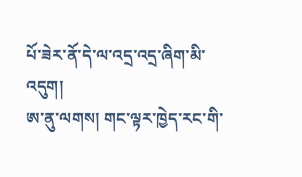པོ་ཟེར་ནོ་དེ་ལ་འདྲ་འདྲ་ཞིག་མི་འདུག།
ཨ་ནུ་ལགས། གང་ལྟར་ཁྱེད་རང་གི་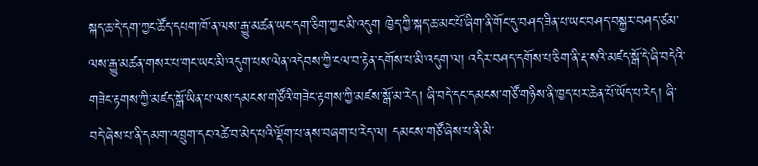སྐད་ཆ་དེ་དག་ཀྱང་ཚོད་དཔག་ཁོ་ན་ལས་རྒྱུ་མཚན་ཡང་དག་ཅིག་ཀྱང་མི་འདུག ཁྱེད་ཀྱི་སྐད་ཆ་མང་པོ་ཞིག་ནི་གོང་དུ་བཤད་ཟིན་པ་ཡང་བཤད་བསྐྱར་བཤད་ཙམ་ལས་རྒྱུ་མཚན་གསར་པ་གང་ཡང་མི་འདུག་པས་ལེན་འདེབས་ཀྱི་ངལ་བ་རྟེན་དགོས་པ་མི་འདུག་ལ། འདིར་བཤད་དགོས་པ་ཅིག་ནི་རྡ་སའི་མཛད་སྒོ་དེ་ཞི་བདེའི་གཟེང་རྟགས་ཀྱི་མཛད་སྒོ་ཡིན་པ་ལས་དམངས་གཙོའི་གཟེང་རྟགས་ཀྱི་མཛས་སྒོ་མ་རེད། ཞི་བདེ་དང་དམངས་གཙོ་གཉིས་ནི་ཁྱད་པར་ཆེན་པོ་ཡོད་པ་རེད། ཞི་བདེ་ཞེས་པ་ནི་དམག་འཁྲུག་དང་འཚེ་བ་མེད་པའི་ལྡོག་པ་ནས་བཞག་པ་རེད་ལ། དམངས་གཙོ་ཞེས་པ་ནི་མི་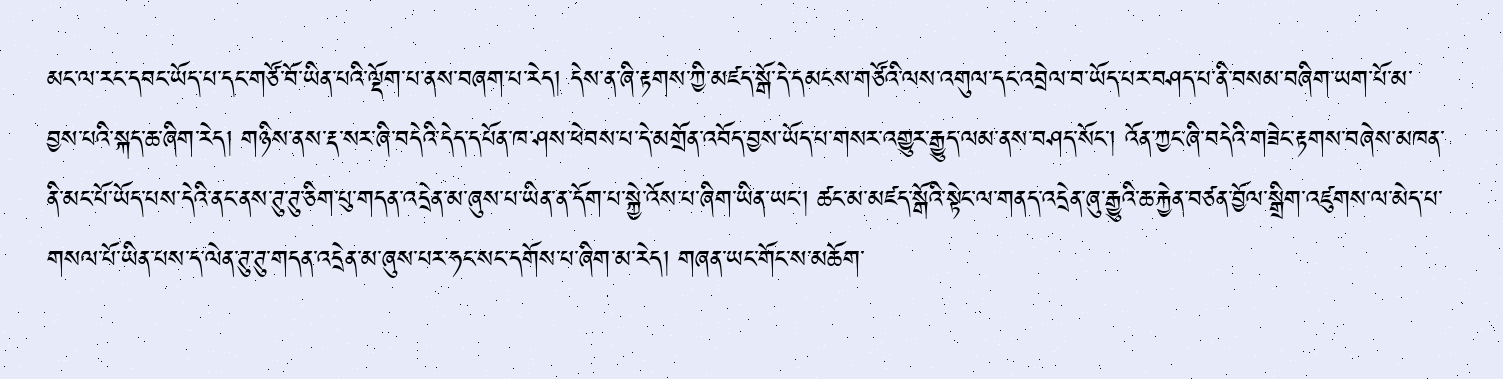མང་ལ་རང་དབང་ཡོད་པ་དང་གཙོ་བོ་ཡིན་པའི་ལྡོག་པ་ནས་བཞག་པ་རེད། དེས་ན་ཞི་རྟགས་ཀྱི་མཛད་སྒོ་དེ་དམངས་གཙོའི་ལས་འགུལ་དང་འབྲེལ་བ་ཡོད་པར་བཤད་པ་ནི་བསམ་བཞིག་ཡག་པོ་མ་བྱས་པའི་སྐད་ཆ་ཞིག་རེད། གཉིས་ནས་རྡ་སར་ཞི་བདེའི་དེད་དཔོན་ཁ་ཤས་ཕེབས་པ་དེ་མགྲོན་འབོད་བྱས་ཡོད་པ་གསར་འགྱུར་རྒྱུད་ལམ་ནས་བཤད་སོང་། འོན་ཀྱང་ཞི་བདེའི་གཟེང་རྟགས་བཞེས་མཁན་ནི་མང་པོ་ཡོད་པས་དེའི་ནང་ནས་ཊུ་ཊུ་ཅིག་པུ་གདན་འདྲེན་མ་ཞུས་པ་ཡིན་ན་དོག་པ་སྐྱེ་འོས་པ་ཞིག་ཡིན་ཡང་། ཚང་མ་མཛད་སྒོའི་སྟེང་ལ་གནད་འདྲེན་ཞུ་རྒྱུའི་ཆ་རྐྱེན་བཙན་བྱོལ་སྒྲིག་འཛུགས་ལ་མེད་པ་གསལ་པོ་ཡིན་པས་ད་ལེན་ཊུ་ཊུ་གདན་འདྲེན་མ་ཞུས་པར་ཧང་སང་དགོས་པ་ཞིག་མ་རེད། གཞན་ཡང་གོང་ས་མཆོག་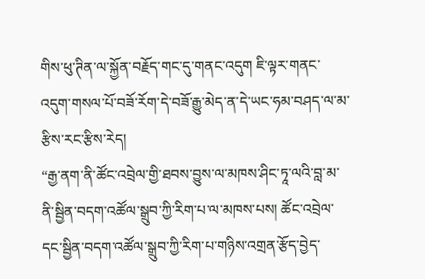གིས་ཕུ་ཊིན་ལ་སྐྱོན་བརྗོད་གང་དུ་གནང་འདུག ཇི་ལྟར་གནང་འདུག་གསལ་པོ་བཟོ་རོག་དེ་བཟོ་རྒྱུ་མེད་ན་དེ་ཡང་ཧམ་བཤད་ལ་མ་རྩིས་རང་རྩིས་རེད།
“རྒྱ་ནག་ནི་ཚོང་འབྲེལ་གྱི་ཐབས་བྱུས་ལ་མཁས་ཤིང་ཏཱ་ལའི་བླ་མ་ནི་སྦྱིན་བདག་འཚོལ་སྒྲུབ་ཀྱི་རིག་པ་ལ་མཁས་པས། ཚོང་འབྲེལ་དང་སྦྱིན་བདག་འཚོལ་སྒྲུབ་ཀྱི་རིག་པ་གཉིས་འགྲན་རྩོད་བྱེད་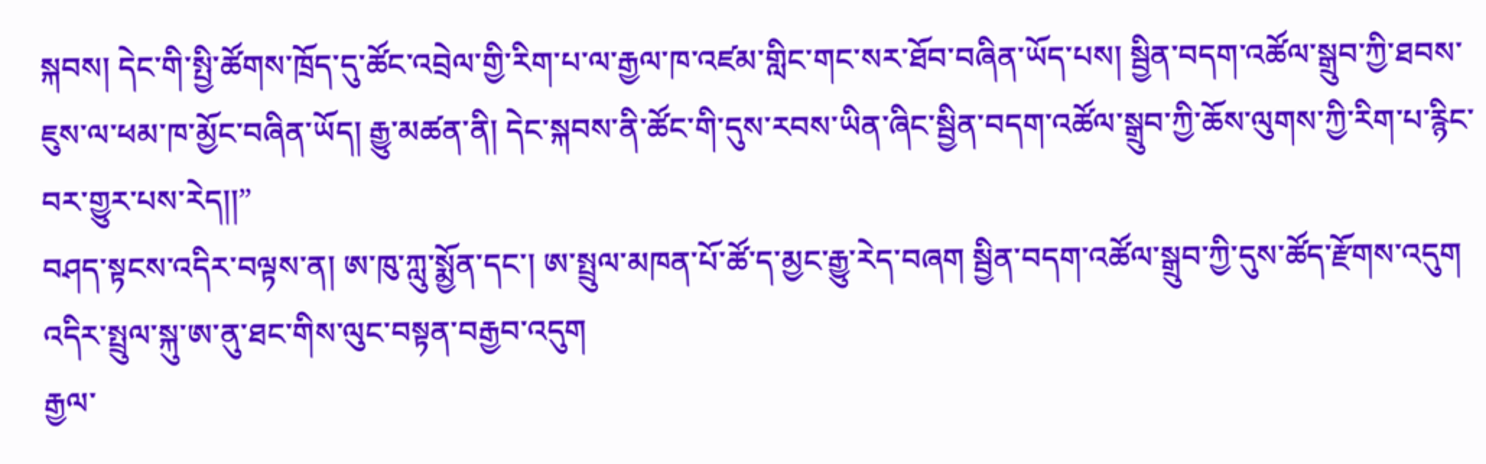སྐབས། དེང་གི་སྤྱི་ཚོགས་ཁྲོད་དུ་ཚོང་འབྲེལ་གྱི་རིག་པ་ལ་རྒྱལ་ཁ་འཛམ་གླིང་གང་སར་ཐོབ་བཞིན་ཡོད་པས། སྦྱིན་བདག་འཚོལ་སྒྲུབ་ཀྱི་ཐབས་ཇུས་ལ་ཕམ་ཁ་མྱོང་བཞིན་ཡོད། རྒྱུ་མཚན་ནི། དེང་སྐབས་ནི་ཚོང་གི་དུས་རབས་ཡིན་ཞིང་སྦྱིན་བདག་འཚོལ་སྒྲུབ་ཀྱི་ཆོས་ལུགས་ཀྱི་རིག་པ་རྙིང་བར་གྱུར་པས་རེད།།”
བཤད་སྟངས་འདིར་བལྟས་ན། ཨ་ཁུ་ཀླུ་སྨྱོན་དང་། ཨ་སྤྲུལ་མཁན་པོ་ཚོ་ད་མྱང་རྒྱུ་རེད་བཞག སྦྱིན་བདག་འཚོལ་སྒྲུབ་ཀྱི་དུས་ཚོད་རྫོགས་འདུག འདིར་སྤྲུལ་སྐུ་ཨ་ནུ་ཐང་གིས་ལུང་བསྟན་བརྒྱབ་འདུག
རྒྱལ་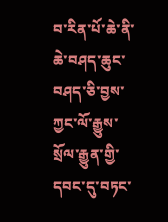བ་རིན་པོ་ཆེ་ནི་ཆེ་བཤད་ཆུང་བཤད་ཅི་བྱས་ཀྱང་ལོ་རྒྱུས་སྲོལ་རྒྱུན་གྱི་དབང་དུ་བཏང་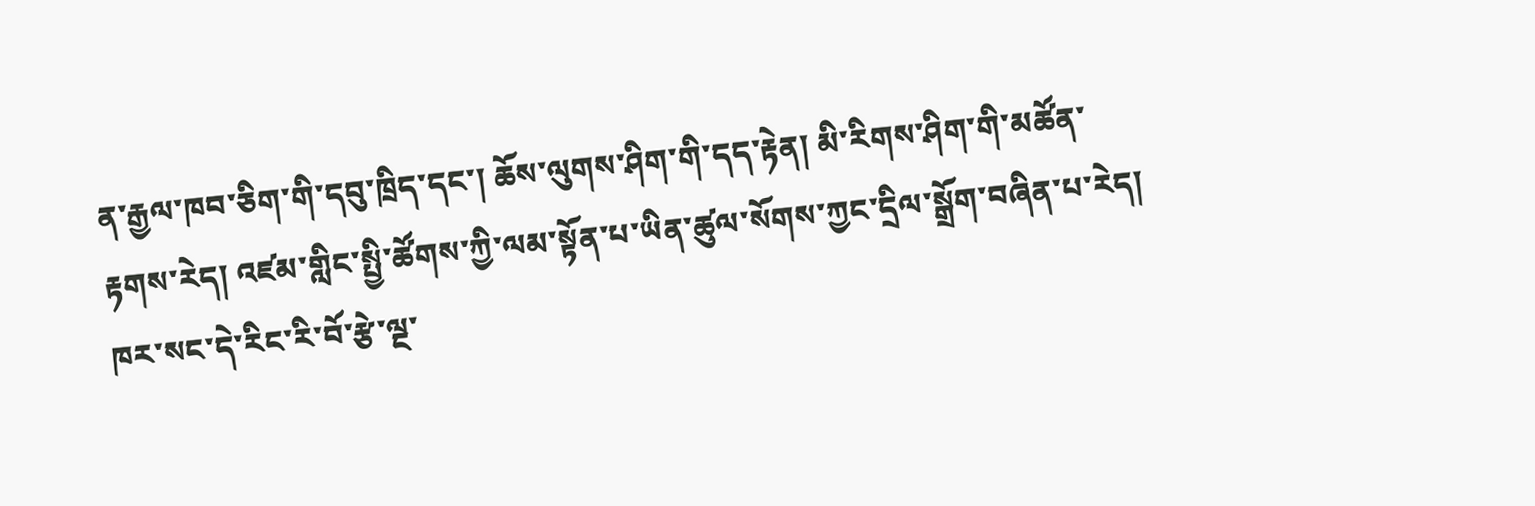ན་རྒྱལ་ཁབ་ཅིག་གི་དབུ་ཁྲིད་དང་། ཆོས་ལུགས་ཤིག་གི་དད་རྟེན། མི་རིགས་ཤིག་གི་མཚོན་རྟགས་རེད། འཛམ་གླིང་སྤྱི་ཚོགས་ཀྱི་ལམ་སྟོན་པ་ཡིན་ཚུལ་སོགས་ཀྱང་དྲིལ་སྒྲོག་བཞིན་པ་རེད། ཁར་སང་དེ་རིང་རི་བོ་རྩེ་ལྔ་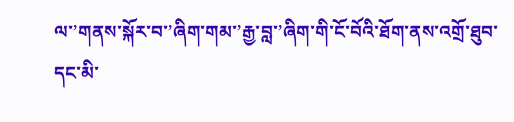ལ་’གནས་སྐོར་བ་’ཞིག་གམ་’རྒྱ་བླ་’ཞིག་གི་ངོ་བོའི་ཐོག་ནས་འགྲོ་ཐུབ་དང་མི་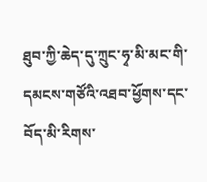ཐུབ་ཀྱི་ཆེད་དུ་ཀྲུང་ཧྭ་མི་མང་གི་དམངས་གཙོའི་འཐབ་ཕྱོགས་དང་བོད་མི་རིགས་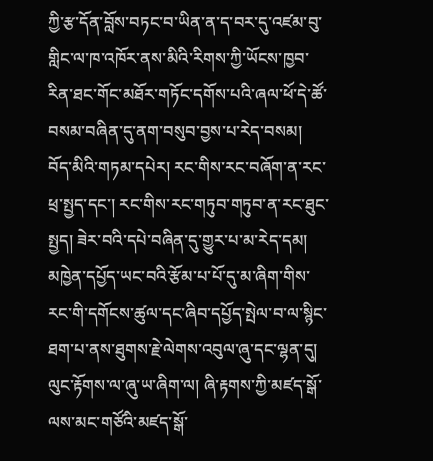ཀྱི་རྩ་དོན་བློས་བཏང་བ་ཡིན་ན་ད་བར་དུ་འཛམ་བུ་གླིང་ལ་ཁ་འཁོར་ནས་མིའི་རིགས་ཀྱི་ཡོངས་ཁྱབ་རིན་ཐང་གོང་མཐོར་གཏོང་དགོས་པའི་ཞལ་ཕོ་དེ་ཚོ་བསམ་བཞིན་དུ་ནག་བསུབ་བྱས་པ་རེད་བསམ། བོད་མིའི་གཏམ་དཔེར། རང་གིས་རང་བཞོག་ན་རང་ཕྲ་སྤྱད་དང་། རང་གིས་རང་གཏུབ་གཏུབ་ན་རང་ཐུང་སྤྱད། ཟེར་བའི་དཔེ་བཞིན་དུ་གྱུར་པ་མ་རེད་དམ།
མཁྱེན་དཔྱོད་ཡང་བའི་རྩོམ་པ་པོ་དུ་མ་ཞིག་གིས་རང་གི་དགོངས་ཚུལ་དང་ཞིབ་དཔྱོད་སྤེལ་བ་ལ་སྙིང་ཐག་པ་ནས་ཐུགས་རྗེ་ལེགས་འབུལ་ཞུ་དང་ལྷན་དུ། ལུང་རྟོགས་ལ་ཞུ་ཡ་ཞིག་ལ། ཞི་རྟགས་ཀྱི་མཛད་སྒོ་ལས་མང་གཙོའི་མཛད་སྒོ་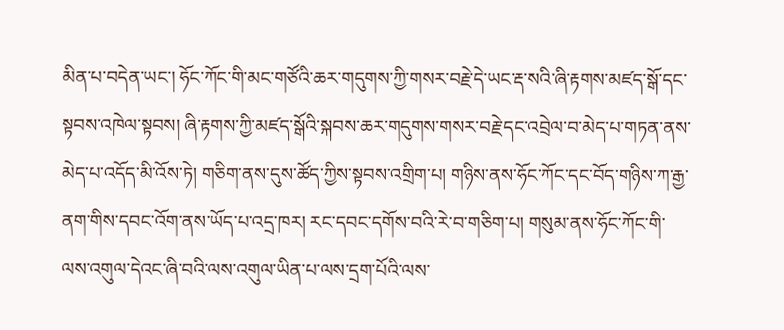མིན་པ་བདེན་ཡང་། ཧོང་ཀོང་གི་མང་གཙོའི་ཆར་གདུགས་ཀྱི་གསར་བརྗེ་དེ་ཡང་རྡ་སའི་ཞི་རྟགས་མཛད་སྒོ་དང་སྟབས་འཁེལ་སྟབས། ཞི་རྟགས་ཀྱི་མཛད་སྒོའི་སྐབས་ཆར་གདུགས་གསར་བརྗེ་དང་འབྲེལ་བ་མེད་པ་གཏན་ནས་མེད་པ་འདོད་མི་འོས་ཏེ། གཅིག་ནས་དུས་ཚོད་ཀྱིས་སྟབས་འགྲིག་པ། གཉིས་ནས་ཧོང་ཀོང་དང་བོད་གཉིས་ཀ་རྒྱ་ནག་གིས་དབང་འོག་ནས་ཡོད་པ་འདྲ་ཁར། རང་དབང་དགོས་བའི་རེ་བ་གཅིག་པ། གསུམ་ནས་ཧོང་ཀོང་གི་ལས་འགུལ་དེའང་ཞི་བའི་ལས་འགུལ་ཡིན་པ་ལས་དྲག་པོའི་ལས་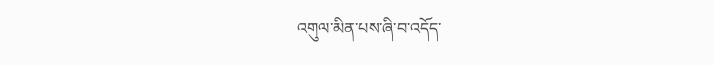འགུལ་མིན་པས་ཞི་བ་འདོད་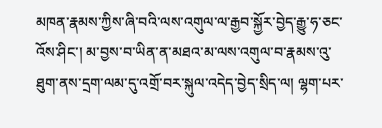མཁན་རྣམས་ཀྱིས་ཞི་བའི་ལས་འགུལ་ལ་རྒྱབ་སྐྱོར་བྱེད་རྒྱུ་ཧ་ཅང་འོས་ཤིང་། མ་བྱས་བ་ཡིན་ན་མཐའ་མ་ལས་འགུལ་བ་རྣམས་འུ་ཐུག་ནས་དྲག་ལམ་དུ་འགྲོ་བར་སྐུལ་འདེད་བྱེད་སྲིད་ལ། ལྷག་པར་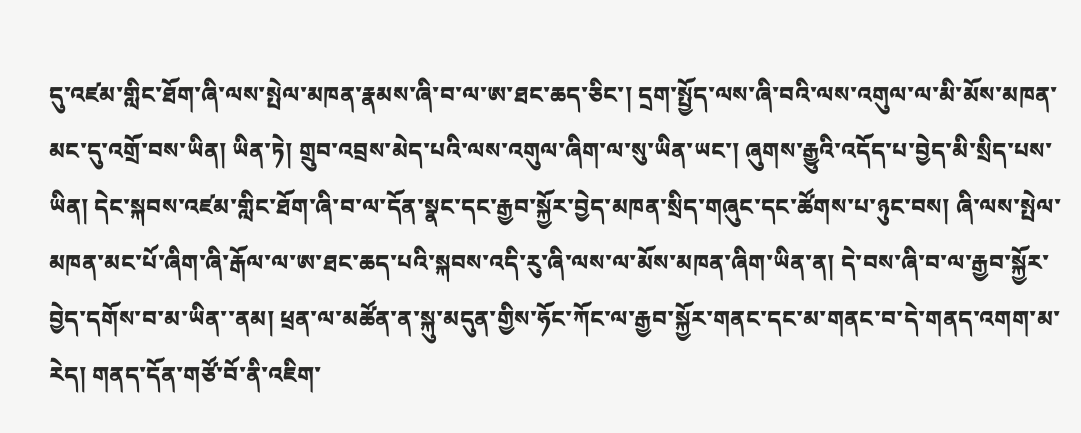དུ་འཛམ་གླིང་ཐོག་ཞི་ལས་སྤེལ་མཁན་རྣམས་ཞི་བ་ལ་ཨ་ཐང་ཆད་ཅིང་། དྲག་སྤྱོད་ལས་ཞི་བའི་ལས་འགུལ་ལ་མི་མོས་མཁན་མང་དུ་འགྲོ་བས་ཡིན། ཡིན་ཏེ། གྲུབ་འབྲས་མེད་པའི་ལས་འགུལ་ཞིག་ལ་སུ་ཡིན་ཡང་། ཞུགས་རྒྱུའི་འདོད་པ་བྱེད་མི་སྲིད་པས་ཡིན། དེང་སྐབས་འཛམ་གླིང་ཐོག་ཞི་བ་ལ་དོན་སྣང་དང་རྒྱབ་སྐྱོར་བྱེད་མཁན་སྲིད་གཞུང་དང་ཚོགས་པ་ཉུང་བས། ཞི་ལས་སྤེལ་མཁན་མང་པོ་ཞིག་ཞི་རྒོལ་ལ་ཨ་ཐང་ཆད་པའི་སྐབས་འདི་རུ་ཞི་ལས་ལ་མོས་མཁན་ཞིག་ཡིན་ན། དེ་བས་ཞི་བ་ལ་རྒྱབ་སྐྱོར་བྱེད་དགོས་བ་མ་ཡིན་་ནམ། ཕྲན་ལ་མཚོན་ན་སྐུ་མདུན་གྱིས་ཧོང་ཀོང་ལ་རྒྱབ་སྐྱོར་གནང་དང་མ་གནང་བ་དེ་གནད་འགག་མ་རེད། གནད་དོན་གཙོ་བོ་ནི་འཇིག་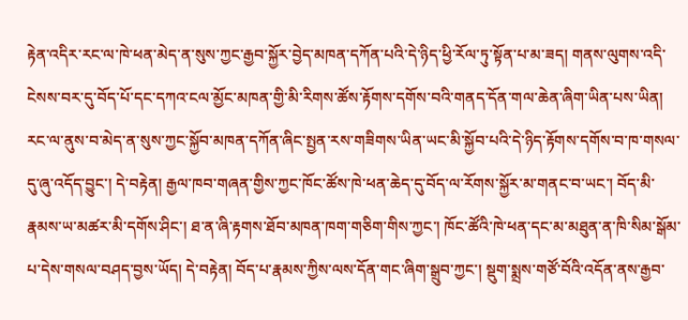རྟེན་འདིར་རང་ལ་ཁེ་ཕན་མེད་ན་སུས་ཀྱང་རྒྱབ་སྐྱོར་བྱེད་མཁན་དཀོན་པའི་དེ་ཉིད་ཕྱི་རོལ་ཏུ་སྟོན་པ་མ་ཟད། གནས་ལུགས་འདི་ངེསས་བར་དུ་བོད་པོ་དང་དཀའ་ངལ་མྱོང་མཁན་གྱི་མི་རིགས་ཚོས་རྟོགས་དགོས་བའི་གནད་དོན་གལ་ཆེན་ཞིག་ཡིན་པས་ཡིན། རང་ལ་ནུས་བ་མེད་ན་སུས་ཀྱང་སྐྱོབ་མཁན་དཀོན་ཞིང་སྤྱན་རས་གཟིགས་ཡིན་ཡང་མི་སྐྱོབ་པའི་དེ་ཉིད་རྟོགས་དགོས་བ་ཁ་གསལ་དུ་ཞུ་འདོད་བྱུང་། དེ་བརྟེན། རྒྱལ་ཁབ་གཞན་གྱིས་ཀྱང་ཁོང་ཚོས་ཁེ་ཕན་ཆེད་དུ་བོད་ལ་རོགས་སྐྱོར་མ་གནང་བ་ཡང་། བོད་མི་རྣམས་ཡ་མཚར་མི་དགོས་ཤིང་། ཐ་ན་ཞི་རྟགས་ཐོབ་མཁན་ཁག་གཅིག་གིས་ཀྱང་། ཁོང་ཚོའི་ཁེ་ཕན་དང་མ་མཐུན་ན་ཁི་སིམ་སྒོམ་པ་དེས་གསལ་བཤད་བྱས་ཡོད། དེ་བརྟེན། བོད་པ་རྣམས་ཀྱིས་ལས་དོན་གང་ཞིག་སྒྲུབ་ཀྱང་། སྡུག་སྨྲས་གཙོ་བོའི་འདོན་ནས་རྒྱབ་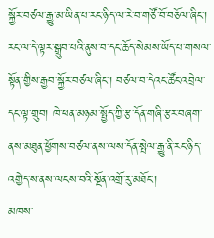སྐྱོར་བཙལ་རྒྱུ་མ་ཡིན་པ་རང་ཉིད་ལ་རེ་བ་གཙོ་བོ་བཅོལ་ཞིང་། རང་ལ་དེ་ལྟར་སྒྲུབ་པའི་ནུས་བ་དང་ཆོད་སེམས་ཡོད་པ་གསལ་སྟོན་གྱིས་རྒྱབ་སྐྱོར་བཙལ་ཞིང་། བཙལ་བ་དེའང་ཚོང་འབྲེལ་དང་ལྟ་གྲུབ། ཁེ་ཕན་མཉམ་སྤྱོད་ཀྱི་རྩ་དོན་གཞི་རྩར་བཞག་ནས་མཐུན་ཕྱོགས་བཙལ་ནས་ལས་དོན་སྤེལ་རྒྱུ་ནི་རང་ཉིད་འགྱེད་ས་ནས་ལངས་བའི་སྔོན་འགྲོ་རུ་མཐོང་།
མཁས་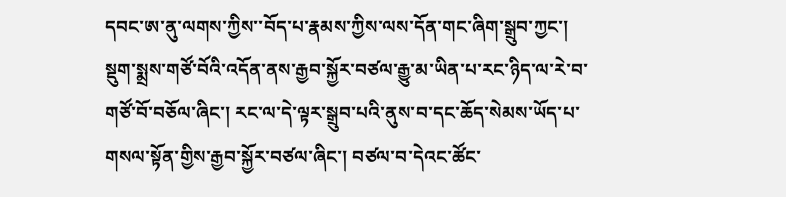དབང་ཨ་ནུ་ལགས་ཀྱིས་་བོད་པ་རྣམས་ཀྱིས་ལས་དོན་གང་ཞིག་སྒྲུབ་ཀྱང་། སྡུག་སྨྲས་གཙོ་བོའི་འདོན་ནས་རྒྱབ་སྐྱོར་བཙལ་རྒྱུ་མ་ཡིན་པ་རང་ཉིད་ལ་རེ་བ་གཙོ་བོ་བཅོལ་ཞིང་། རང་ལ་དེ་ལྟར་སྒྲུབ་པའི་ནུས་བ་དང་ཆོད་སེམས་ཡོད་པ་གསལ་སྟོན་གྱིས་རྒྱབ་སྐྱོར་བཙལ་ཞིང་། བཙལ་བ་དེའང་ཚོང་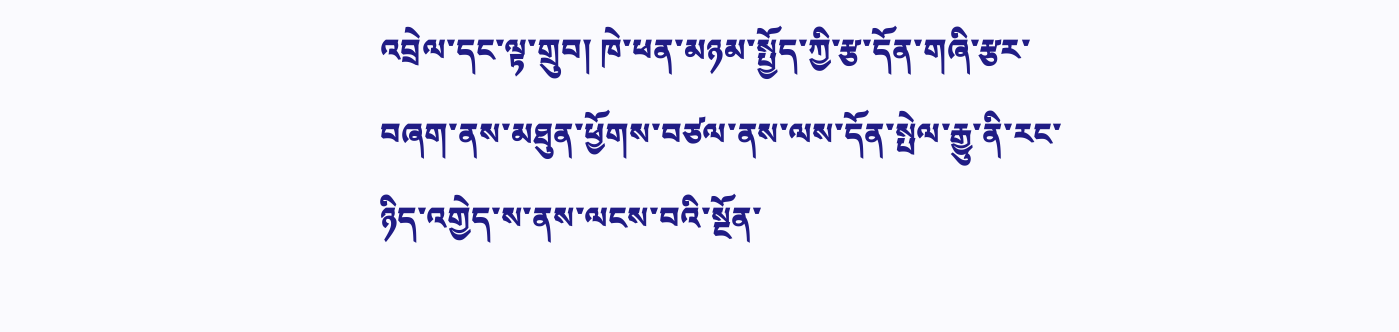འབྲེལ་དང་ལྟ་གྲུབ། ཁེ་ཕན་མཉམ་སྤྱོད་ཀྱི་རྩ་དོན་གཞི་རྩར་བཞག་ནས་མཐུན་ཕྱོགས་བཙལ་ནས་ལས་དོན་སྤེལ་རྒྱུ་ནི་རང་ཉིད་འགྱེད་ས་ནས་ལངས་བའི་སྔོན་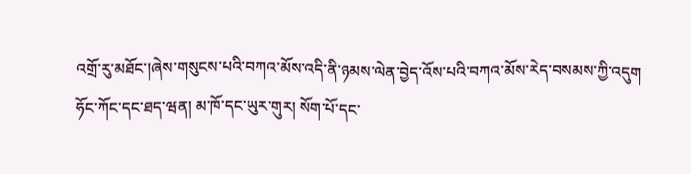འགྲོ་རུ་མཐོང་།ཞེས་གསུངས་པའི་བཀའ་མོས་འདི་ནི་ཉམས་ལེན་བྱེད་འོས་པའི་བཀའ་མོས་རེད་བསམས་ཀྱི་འདུག
ཧོང་ཀོང་དང་ཐད་ཝན། མ་ཁོ་དང་ཡུར་གུར། སོག་པོ་དང་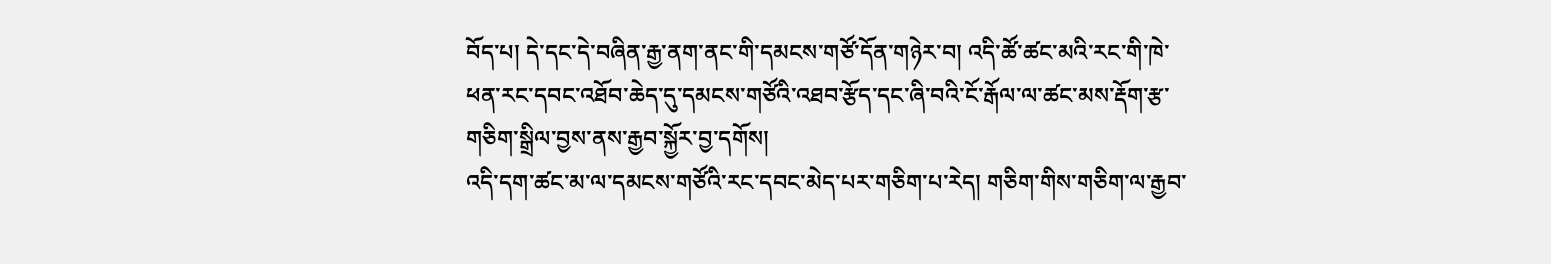བོད་པ། དེ་དང་དེ་བཞིན་རྒྱ་ནག་ནང་གི་དམངས་གཙོ་དོན་གཉེར་བ། འདི་ཚོ་ཚང་མའི་རང་གི་ཁེ་ཕན་རང་དབང་འཐོབ་ཆེད་དུ་དམངས་གཙོའི་འཐབ་རྩོད་དང་ཞི་བའི་ངོ་རྒོལ་ལ་ཚང་མས་རྡོག་རྩ་གཅིག་སྒྲིལ་བྱས་ནས་རྒྱབ་སྐྱོར་བྱ་དགོས།
འདི་དག་ཚང་མ་ལ་དམངས་གཙོའི་རང་དབང་མེད་པར་གཅིག་པ་རེད། གཅིག་གིས་གཅིག་ལ་རྒྱབ་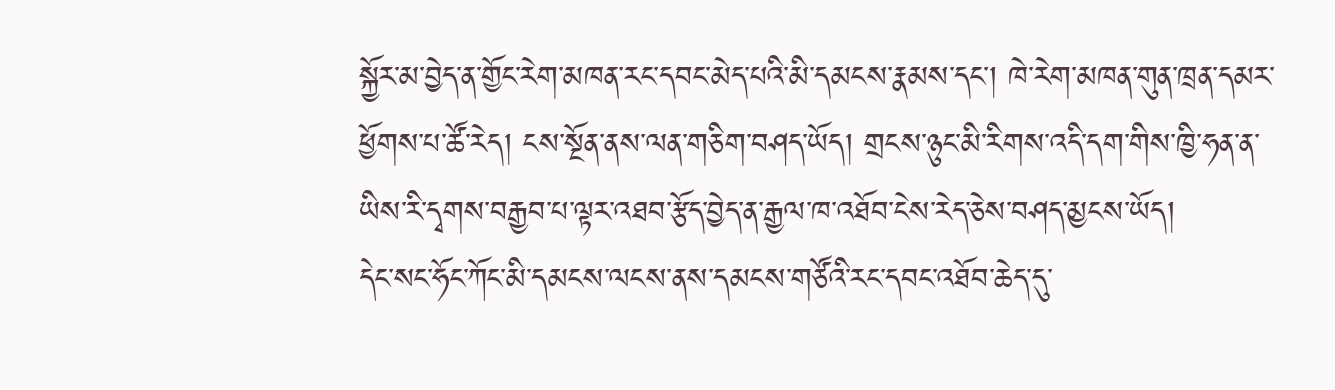སྐྱོར་མ་བྱེད་ན་གྱོང་རེག་མཁན་རང་དབང་མེད་པའི་མི་དམངས་རྣམས་དང་། ཁེ་རེག་མཁན་གུན་ཁྲན་དམར་ཕྱོགས་པ་ཚོ་རེད། ངས་སྔོན་ནས་ལན་གཅིག་བཤད་ཡོད། གྲངས་ཉུང་མི་རིགས་འདི་དག་གིས་ཁྱི་ཧན་ན་ཡིས་རི་དྭགས་བརྒྱབ་པ་ལྟར་འཐབ་རྩོད་བྱེད་ན་རྒྱལ་ཁ་འཐོབ་ངེས་རེད་ཅེས་བཤད་མྱངས་ཡོད།
དེང་སང་ཧོང་ཀོང་མི་དམངས་ལངས་ནས་དམངས་གཙོའི་རང་དབང་འཐོབ་ཆེད་དུ་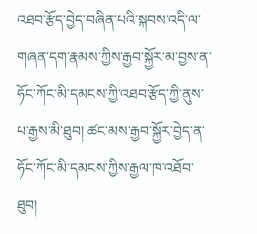འཐབ་རྩོད་བྱེད་བཞིན་པའི་སྐབས་འདི་ལ་གཞན་དག་རྣམས་ཀྱིས་རྒྱབ་སྐྱོར་མ་བྱས་ན་ཧོང་ཀོང་མི་དམངས་ཀྱི་འཐབ་རྩོད་ཀྱི་ནུས་པ་རྒྱས་མི་ཐུབ། ཚང་མས་རྒྱབ་སྐྱོར་བྱེད་ན་ཧོང་ཀོང་མི་དམངས་ཀྱིས་རྒྱལ་ཁ་འཐོབ་ཐུབ།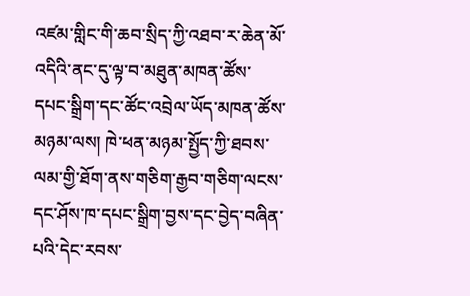འཛམ་གླིང་གི་ཆབ་སྲིད་ཀྱི་འཐབ་ར་ཆེན་མོ་འདིའི་ནང་དུ་ལྟ་བ་མཐུན་མཁན་ཚོས་དཔང་སྒྲིག་དང་ཚོང་འབྲེལ་ཡོད་མཁན་ཚོས་མཉམ་ལས། ཁེ་ཕན་མཉམ་སྤྱོད་ཀྱི་ཐབས་ལམ་གྱི་ཐོག་ནས་གཅིག་རྒྱབ་གཅིག་ལངས་དང་ཤོས་ཁ་དཔང་སྒྲིག་བྱས་དང་བྱེད་བཞིན་པའི་དེང་རབས་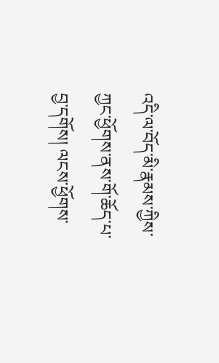འདི་ལ་བོད་མི་རྣམས་ཀྱིས་ཀྱང་ཕྱོགས་ནས་གོ་ཆོད་པ་བྱ་དགོས། ལངས་ཕྱོགས་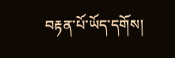བརྟན་པོ་ཡོད་དགོས།